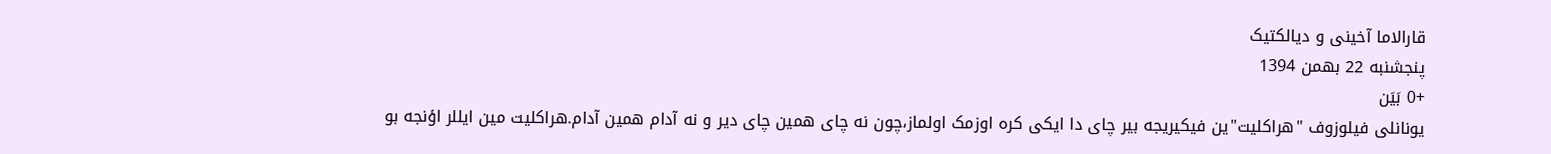قارالاما آخینی و دیالکتیک
پنجشنبه 22 بهمن 1394
+0 بَیَن
یونانلی فیلوزوف "هراکلیت"ین فیکیریجه بیر چای دا ایکی کره اوزمک اولماز،چون نه چای همین چای دیر و نه آدام همین آدام.هراکلیت مین ایللر اؤنجه بو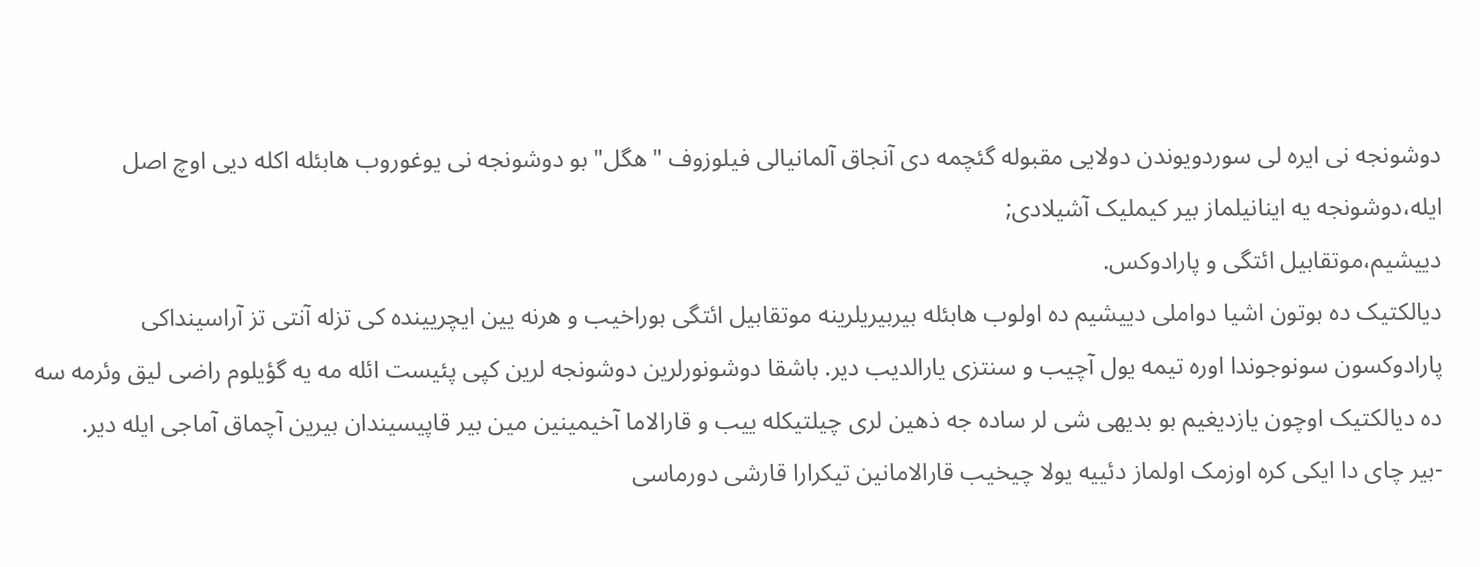دوشونجه نی ایره لی سوردویوندن دولایی مقبوله گئچمه دی آنجاق آلمانیالی فیلوزوف "هگل" بو دوشونجه نی یوغوروب هابئله اکله دیی اوچ اصل ایله،دوشونجه یه اینانیلماز بیر کیملیک آشیلادی;
دییشیم،موتقابیل ائتگی و پارادوکس.
دیالکتیک ده بوتون اشیا دواملی دییشیم ده اولوب هابئله بیربیریلرینه موتقابیل ائتگی بوراخیب و هرنه یین ایچریینده کی تزله آنتی تز آراسینداکی پارادوکسون سونوجوندا اوره تیمه یول آچیب و سنتزی یارالدیب دیر. باشقا دوشونورلرین دوشونجه لرین کپی پئیست ائله مه یه گؤیلوم راضی لیق وئرمه سه ده دیالکتیک اوچون یازدیغیم بو بدیهی شی لر ساده جه ذهین لری چیلتیکله ییب و قارالاما آخیمینین مین بیر قاپیسیندان بیرین آچماق آماجی ایله دیر.
-بیر چای دا ایکی کره اوزمک اولماز دئییه یولا چیخیب قارالامانین تیکرارا قارشی دورماسی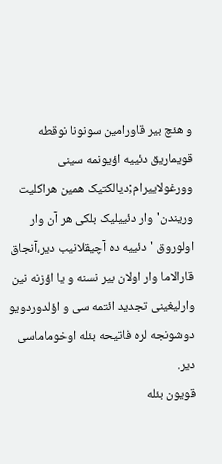و هئچ بیر قاورامین سونونا نوقطه قویماریق دئییه اؤیونمه سینی وورغولاییرام;دیالکتیک همین هراکلیت وریندن'وار دئییلیک بلکی هر آن وار اولوروق 'دئییه ده آچیقلانیب دیر،آنجاق قارالاما وار اولان بیر نسنه و یا اؤزنه نین وارلیغینی تجدید ائتمه سی و اؤلدوردویو دوشونجه لره فاتیحه بئله اوخوماماسی دیر.
قویون بئله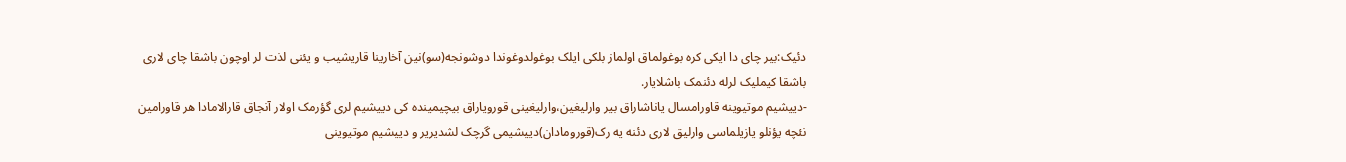دئیک:بیر چای دا ایکی کره بوغولماق اولماز بلکی ایلک بوغولدوغوندا دوشونجه(سو)نین آخارینا قاریشیب و یئنی لذت لر اوچون باشقا چای لاری باشقا کیملیک لرله دئنمک باشلایار.
-دییشیم موتیوینه قاورامسال یاناشاراق بیر وارلیغین،وارلیغینی قورویاراق بیچیمینده کی دییشیم لری گؤرمک اولار آنجاق قارالامادا هر قاورامین نئچه یؤنلو یازیلماسی وارلیق لاری دئنه یه رک(قورومادان)دییشیمی گرچک لشدیریر و دییشیم موتیوینی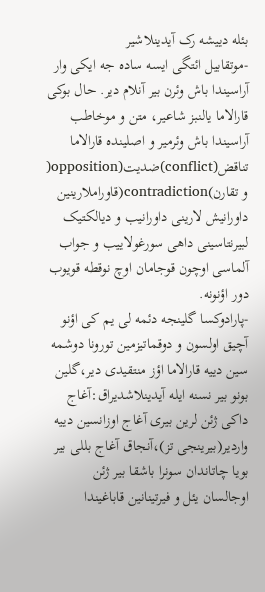بئله دییشه رک آیدینلاشیر
-موتقابیل ائتگی ایسه ساده جه ایکی وار آراسیندا باش وئرن بیر آنلام دیر. حال بوکی قارالاما یالنبز شاعیر، متن و موخاطب آراسیندا باش وئرمیر و اصلینده قارالاما تناقض(conflict)ضدیت(opposition( و تقارن)contradiction(قاوراملارینین داورانیش لارینی داورانیب و دیالکتیک لبیرنتاسینی داهی سورغولاییب و جواب آلماسی اوچون قوجامان اوچ نوقطه قویوب دور اؤنونه.
-پارادوکسا گلینجه دئمه لی یم کی اؤنو آچیق اولسون و دوقماتیزمین تورونا دوشمه سین دییه قارالاما اؤز منتقیدی دیر،گلین بونو بیر نسنه ایله آیدینلاشدیراق:آغاج داکی ژئن لرین بیری آغاج اوزانسین دییه واردیر(بیرینجی تز)،آنجاق آغاج بللی بیر بویا چاتاندان سونرا باشقا بیر ژئن اوجالسان یئل و فیرتینانین قاباغیندا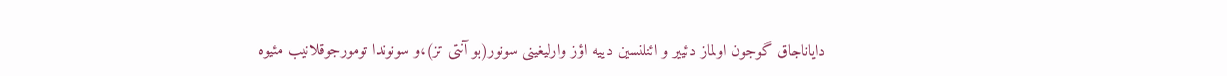دایاناجاق گوجون اولماز دئییر و ائنلنسین دییه اؤز وارلیغینی سونور(بو آنتی تز)،و سونوندا تومورجوقلانیب مئیوه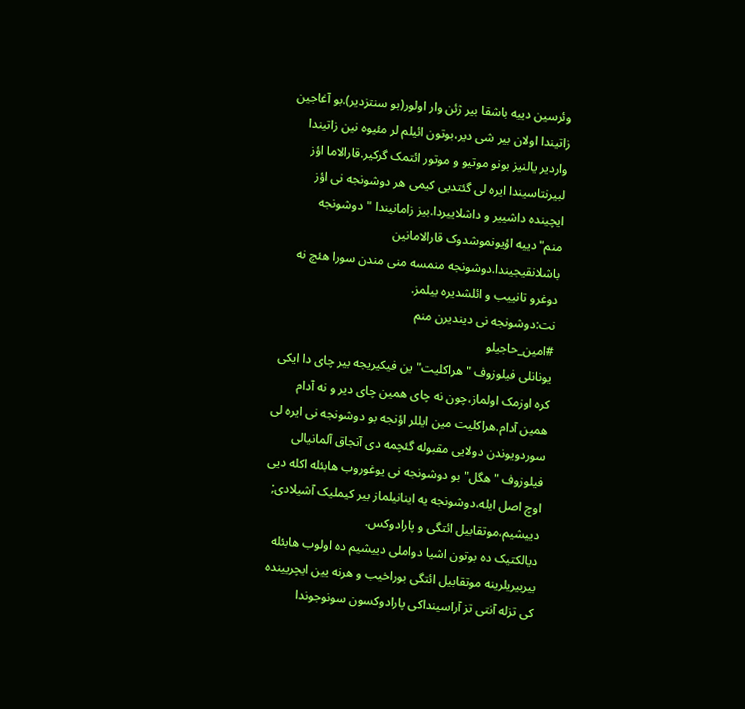وئرسین دییه باشقا بیر ژئن وار اولور(بو سنتزدیر).بو آغاجین زاتیندا اولان بیر شی دیر،بوتون ائیلم لر مئیوه نین زاتیندا واردیر یالنیز بونو موتیو و موتور ائتمک گرکیر.قارالاما اؤز لبیرنتاسیندا ایره لی گئتدیی کیمی هر دوشونجه نی اؤز ایچینده داشییر و داشلاییردا.بیز زامانیندا "دوشونجه منم"دییه اؤیونموشدوک قارالامانین باشلانقیجیندا.دوشونجه منمسه منی مندن سورا هئچ نه دوغرو تانییب و ائلشدیره بیلمز.
نت:دوشونجه نی دیندیرن منم
#امین_حاجیلو
یونانلی فیلوزوف "هراکلیت"ین فیکیریجه بیر چای دا ایکی کره اوزمک اولماز،چون نه چای همین چای دیر و نه آدام همین آدام.هراکلیت مین ایللر اؤنجه بو دوشونجه نی ایره لی سوردویوندن دولایی مقبوله گئچمه دی آنجاق آلمانیالی فیلوزوف "هگل" بو دوشونجه نی یوغوروب هابئله اکله دیی اوچ اصل ایله،دوشونجه یه اینانیلماز بیر کیملیک آشیلادی;
دییشیم،موتقابیل ائتگی و پارادوکس.
دیالکتیک ده بوتون اشیا دواملی دییشیم ده اولوب هابئله بیربیریلرینه موتقابیل ائتگی بوراخیب و هرنه یین ایچریینده کی تزله آنتی تز آراسینداکی پارادوکسون سونوجوندا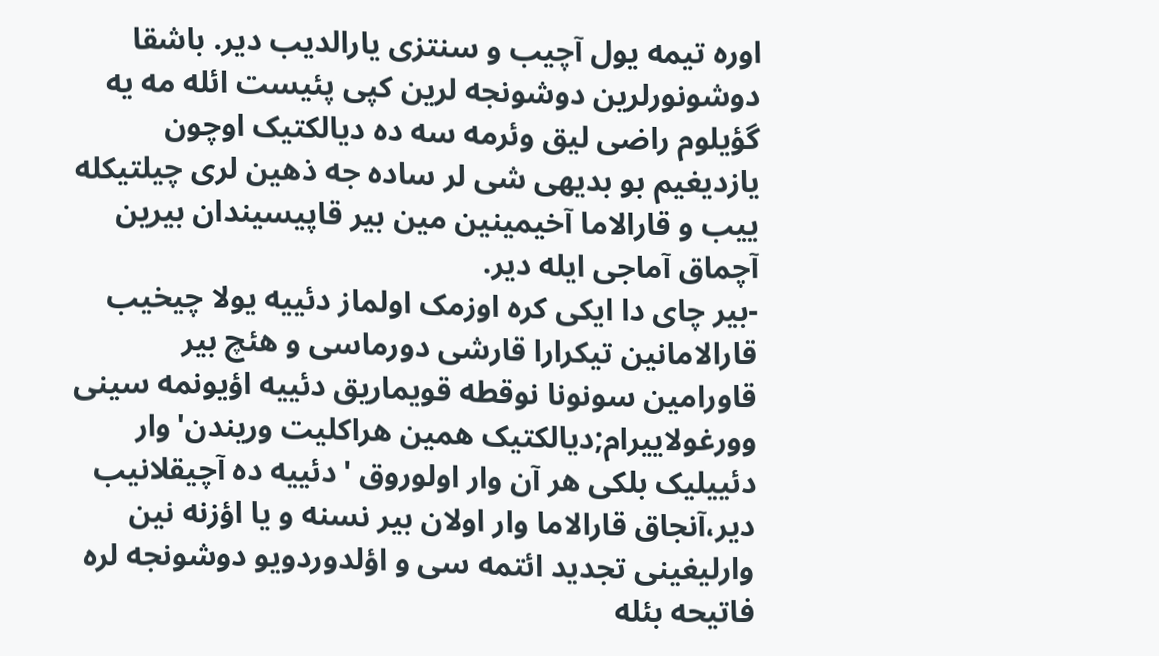اوره تیمه یول آچیب و سنتزی یارالدیب دیر. باشقا دوشونورلرین دوشونجه لرین کپی پئیست ائله مه یه گؤیلوم راضی لیق وئرمه سه ده دیالکتیک اوچون یازدیغیم بو بدیهی شی لر ساده جه ذهین لری چیلتیکله ییب و قارالاما آخیمینین مین بیر قاپیسیندان بیرین آچماق آماجی ایله دیر.
-بیر چای دا ایکی کره اوزمک اولماز دئییه یولا چیخیب قارالامانین تیکرارا قارشی دورماسی و هئچ بیر قاورامین سونونا نوقطه قویماریق دئییه اؤیونمه سینی وورغولاییرام;دیالکتیک همین هراکلیت وریندن'وار دئییلیک بلکی هر آن وار اولوروق 'دئییه ده آچیقلانیب دیر،آنجاق قارالاما وار اولان بیر نسنه و یا اؤزنه نین وارلیغینی تجدید ائتمه سی و اؤلدوردویو دوشونجه لره فاتیحه بئله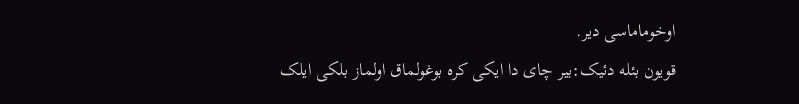اوخوماماسی دیر.
قویون بئله دئیک:بیر چای دا ایکی کره بوغولماق اولماز بلکی ایلک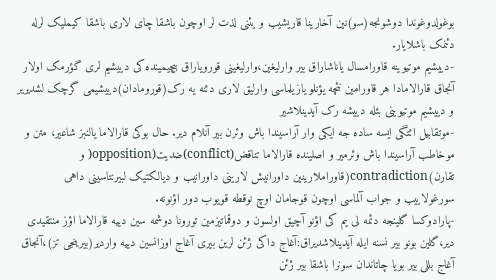بوغولدوغوندا دوشونجه(سو)نین آخارینا قاریشیب و یئنی لذت لر اوچون باشقا چای لاری باشقا کیملیک لرله دئنمک باشلایار.
-دییشیم موتیوینه قاورامسال یاناشاراق بیر وارلیغین،وارلیغینی قورویاراق بیچیمینده کی دییشیم لری گؤرمک اولار آنجاق قارالامادا هر قاورامین نئچه یؤنلو یازیلماسی وارلیق لاری دئنه یه رک(قورومادان)دییشیمی گرچک لشدیریر و دییشیم موتیوینی بئله دییشه رک آیدینلاشیر
-موتقابیل ائتگی ایسه ساده جه ایکی وار آراسیندا باش وئرن بیر آنلام دیر. حال بوکی قارالاما یالنبز شاعیر، متن و موخاطب آراسیندا باش وئرمیر و اصلینده قارالاما تناقض(conflict)ضدیت(opposition( و تقارن)contradiction(قاوراملارینین داورانیش لارینی داورانیب و دیالکتیک لبیرنتاسینی داهی سورغولاییب و جواب آلماسی اوچون قوجامان اوچ نوقطه قویوب دور اؤنونه.
-پارادوکسا گلینجه دئمه لی یم کی اؤنو آچیق اولسون و دوقماتیزمین تورونا دوشمه سین دییه قارالاما اؤز منتقیدی دیر،گلین بونو بیر نسنه ایله آیدینلاشدیراق:آغاج داکی ژئن لرین بیری آغاج اوزانسین دییه واردیر(بیرینجی تز)،آنجاق آغاج بللی بیر بویا چاتاندان سونرا باشقا بیر ژئن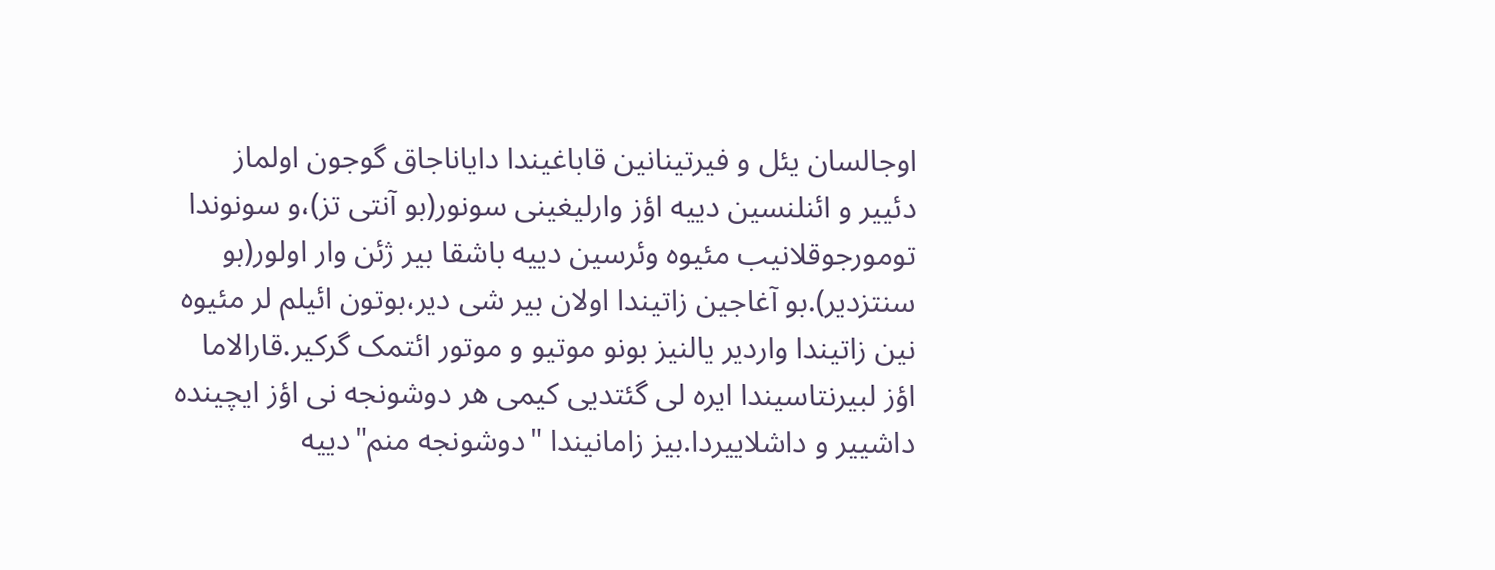اوجالسان یئل و فیرتینانین قاباغیندا دایاناجاق گوجون اولماز دئییر و ائنلنسین دییه اؤز وارلیغینی سونور(بو آنتی تز)،و سونوندا تومورجوقلانیب مئیوه وئرسین دییه باشقا بیر ژئن وار اولور(بو سنتزدیر).بو آغاجین زاتیندا اولان بیر شی دیر،بوتون ائیلم لر مئیوه نین زاتیندا واردیر یالنیز بونو موتیو و موتور ائتمک گرکیر.قارالاما اؤز لبیرنتاسیندا ایره لی گئتدیی کیمی هر دوشونجه نی اؤز ایچینده داشییر و داشلاییردا.بیز زامانیندا "دوشونجه منم"دییه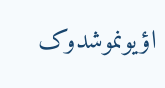اؤیونموشدوک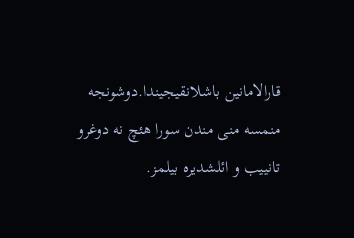قارالامانین باشلانقیجیندا.دوشونجه منمسه منی مندن سورا هئچ نه دوغرو تانییب و ائلشدیره بیلمز.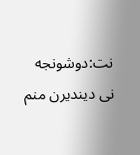نت:دوشونجه نی دیندیرن منم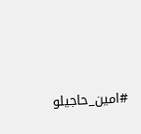#امین_حاجیلو